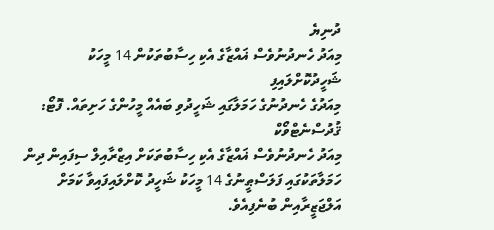ދުނިޔެ
މިއަދު ހެނދުނުވެސް ޣައްޒާގެ އެކި ހިސާބުތަކުން 14 މީހަކު ޝަހީދުކޮށްލައިފި
މިއަދުގެ ހެނދުނުގެ ހަމަލާގައި ޝަހީދުވި ބައެއް މީހުންގެ ހަށިތައް. ފޮޓޯ: ޤުދުސްނެޓްވޯކް
މިއަދު ހެނދުނުވެސް ޣައްޒާގެ އެކި ހިސާބުތަކަށް އިޒްރާއިލް ސިފައިން ދިން ހަމަލާތަކުގައި ފަލަސްޠީނުގެ 14 މީހަކު ޝަހީދު ކޮށްލައިފައިވާ ކަމަށް އަލްޖަޒީރާއިން ބުނެފިއެވެ.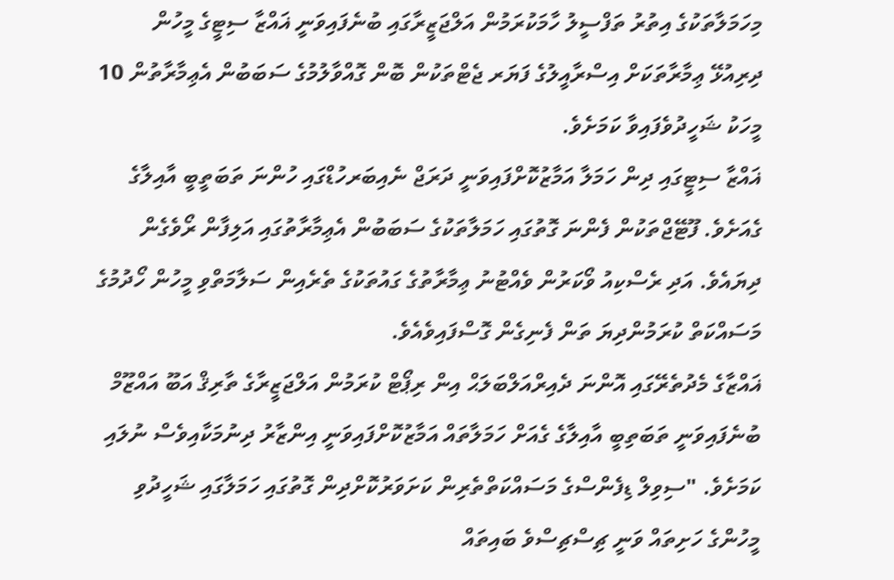މިހަމަލާތަކުގެ އިތުރު ތަފްސީލު ހާމަކުރަމުން އަލްޖަޒީރާގައި ބުނެފައިވަނީ ޣައްޒާ ސިޓީގެ މީހުން ދިރިއުޅޭ ޢިމާރާތަކަށް އިސްރާއީލުގެ ފަޔަރ ޖެޓްތަކުން ބޮން ގޮއްވާލުމުގެ ސަބަބުން އެޢިމާރާތުން 10 މީހަކު ޝަހީދުވެފައިވާ ކަމަށެވެ.
ޣައްޒާ ސިޓީގައި ދިން ހަމަލާ އަމާޒުކޮށްފައިވަނީ ދަރަޖް ނެއިބަރހުޑްގައި ހުންނަ ތަބަތީބީ އާއިލާގެ ގެއަށެވެ. ފޫޓޭޖްތަކުން ފެންނަ ގޮތުގައި ހަމަލާތަކުގެ ސަބަބުން އެޢިމާރާތުގައި އަލިފާން ރޯވެގެން ދިޔައެވެ. އަދި ރެސްކިއު ވޯކަރުން ވެއްޓުނު ޢިމާރާތުގެ ގައުތަކުގެ ތެރެއިން ސަލާމަތްވި މީހުން ހޯދުމުގެ މަސައްކަތް ކުރަމުންދިޔަ ތަން ފެނިގެން ގޮސްފައިވެއެވެ.
ޣައްޒާގެ މެދުތެރޭގައި އޮންނަ ދެއިރްއަލްބަލަޙް އިން ރިޕޯޓް ކުރަމުން އަލްޖަޒީރާގެ ތާރިޤް އަބޫ އައްޒޫމް ބުނެފައިވަނީ ތަބަތިބީ އާއިލާގެ ގެއަށް ހަމަލާތައް އަމާޒުކޮށްފައިވަނީ އިންޒާރު ދިނުމަކާއިވެސް ނުލައި ކަމަށެވެ. "ސިވިލް ޑިފެންސްގެ މަސައްކަތްތެރިން ކަށަވަރުކޮށްދިން ގޮތުގައި ހަމަލާގައި ޝަހީދުވި މީހުންގެ ހަށިތައް ވަނީ ޗިސްޗިސްވެ ބައިތައް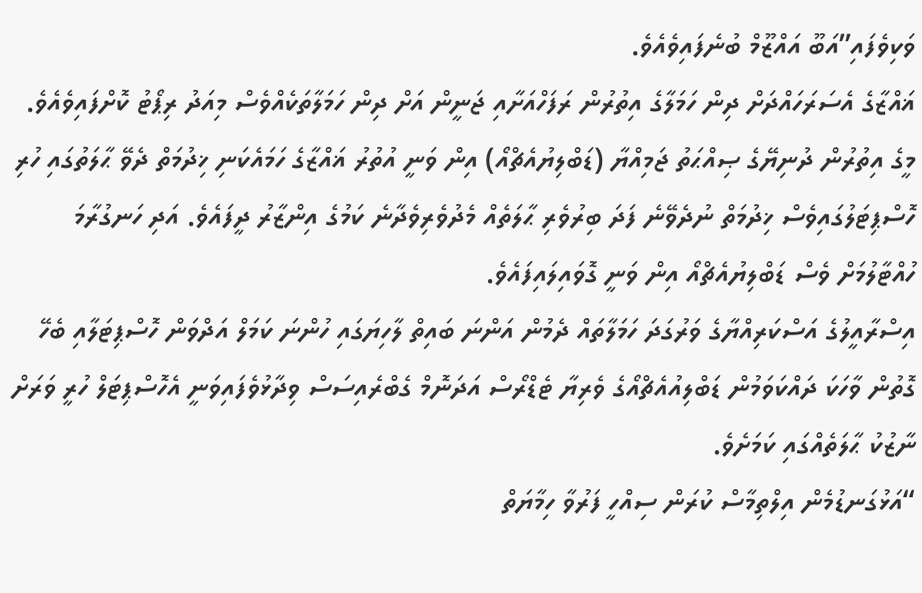ވަކިވެފައި”އަބޫ އައްޒޫމް ބުނެފައިވެއެވެ.
ޣައްޒާގެ އެސަރަހައްދަށް ދިން ހަމަލާގެ އިތުރުން ރަފަހްއަށާއި ޖަނީން އަށް ދިން ހަމަލާތަކެއްވެސް މިއަދު ރިޕޯޓު ކޮށްފައިވެއެވެ. މީގެ އިތުރުން ދުނިޔޭގެ ޞިއްޙަތު ޖަމިއްޔާ (ޑަބްލިޔުއެޗްއޯ) އިން ވަނީ އުތުރު ޣައްޒާގެ ހަމައެކަނި ޚިދުމަތް ދެވޭ ޙާލަތުގައި ހުރި ހޮސްޕިޓަލުގައިވެސް ޚިދުމަތް ނުދެވޭނެ ފަދަ ބިރުވެރި ޙާލަތެއް މެދުވެރިވެދާނެ ކަމުގެ އިންޒާރު ދީފައެވެ. އަދި ހަނގުރާމަ ހުއްޓާލުމަށް ވެސް ޑަބްލިޔުއެޗްއޯ އިން ވަނީ ގޮވައިލައިފައެވެ.
އިސްރާއީލުގެ އަސްކަރިއްޔާގެ ވަރުގަދަ ހަމަލާތައް ދެމުން އަންނަ ބައިތް ލާހިޔަގައި ހުންނަ ކަމަލް އަދްވަން ހޮސްޕިޓަލާއި ބެހޭ ގޮތުން ވާހަކަ ދައްކަވަމުން ޑަބްލިއުއެޗްއޯގެ ވެރިޔާ ޓެޑްރޯސް އަދަނޮމް ގެބްރެއިސަސް ވިދާޅުވެފައިވަނީ އެހޮސްޕިޓަލް ހުރީ ވަރަށް ނާޒުކު ޙާލަތެއްގައި ކަމަށެވެ.
“އަޅުގަނޑުމެން އިލްތިމާސް ކުރަން ސިއްހީ ފަރުވާ ހިމާޔަތް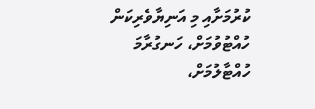ކުރުމަށާއި މި އަނިޔާވެރިކަން ހުއްޓުވުމަށް، ހަނގުރާމަ ހުއްޓާލުމަށް،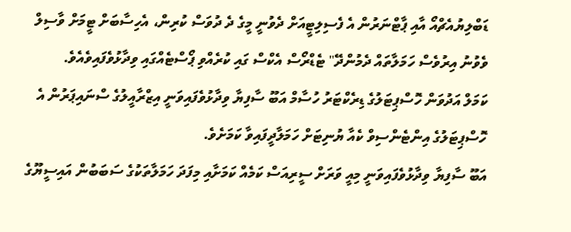ޑަބްލިޔުއެޗްއޯ އާއި ޕާޓްނަރުން އެ ފެސިލިޓީއަށް ދެވުނީ މީގެ ދެ ދުވަސް ކުރިން، އެހިސާބަށް ޓީމަށް ވާސިލް ވެވުނު އިރުވެސް ހަމަލާތައް ދެމުންދޭ" ޓެޑްރޯސް އެކްސް ގައި ކުރެއްވި ޕޯސްޓެއްގައި ވިދާޅުވެފައިވެއެވެ.
ކަމަލް އަދުވަން ހޮސްޕިޓަލުގެ ޑިރެކްޓަރު ހުސާމް އަބޫ ސާފިޔާ ވިދާޅުވެފައިވަނީ އިޒްރާއީލުގެ ސްނައިޕަރުން އެ ހޮސްޕިޓަލުގެ އިންޓެންސިވް ކެއާ ޔުނިޓަށް ހަމަލާދީފައިވާ ކަމަށެވެ.
އަބޫ ސާފިޔާ ވިދާޅުވެފައިވަނީ މިއީ ވަރަށް ސީރިއަސް ކަމެއް ކަމަށާއި މިފަދަ ހަމަލާތަކުގެ ސަބަބުން އައިސީޔޫގެ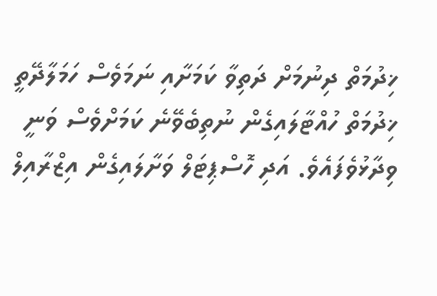ޚިދުމަތް ދިނުމަށް ދަތިވާ ކަމަށާއި ނަމަވެސް ހަމަލާދޭތީ ޚިދުމަތް ހުއްޓާލައިގެން ނުތިބެވޭނެ ކަމަށްވެސް ވަނީ ވިދާޅުވެފައެވެ. އަދި ހޮސްޕިޓަލް ވަށާލައިގެން އިޒްރާއިލް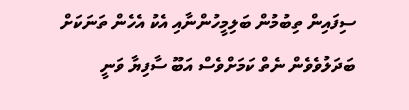ސިފައިން ތިބުމުން ބަލިމީހުންނާއި އެކު އެހެން ތަނަކަށް ބަދަލުވެވެން ނެތް ކަމަށްވެސް އަބޫ ސާފިޔާ ވަނީ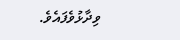ވިދާޅުވެފައެވެ.